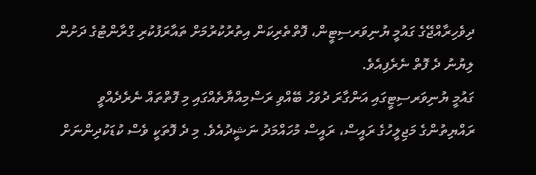ދިވެހިރާއްޖޭގެ ގައުމީ ޔުނިވަރސިޓީން، ފޮތްތެރިކަން އިތުރުކުރުމަށް ތައާރަފުކުރި ގްރާންޓުގެ ދަށުން ލިޔުނު ދެ ފޮތް ނެރެފިއެވެ.
ގައުމީ ޔުނިވަރސިޓީގައި އަންގާރަ ދުވަހު ބޭއްވި ރަސްމިއްޔާތެއްގައި މި ފޮތްތައް ނެރެދެއްވީ ރައްޔިތުންގެ މަޖިލީހުގެ ރައީސް، ރައީސް މުހައްމަދު ނަޝީދުއެވެ. މި ދެ ފޮތަކީ ވެސް ކުޑަކުދިންނަށް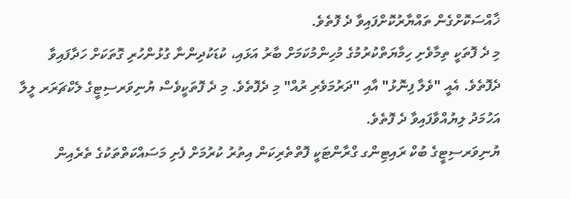ޚާއްސަކޮށްގެން ތައްޔާރުކޮށްފައިވާ ދެ ފޮތެވެ.
މި ދެ ފޮތަކީ ތިމާވެށި ހިމާޔަތްކުރުމުގެ މުހިންމުކަމަށް ބާރު އަޅައި، ކުޑަކުދިންނާ ގުޅުންހުރި ގޮތަކަށް ހަދާފައިވާ ދެފޮތެވެ. އެއީ "ވެލާ ފިނޮޅު" އާއި "ދަރުމަވެރި ރުއް" މި ދެފޮތެވެ. މި ދެ ފޮތަކީވެސް ޔުނިވަރސިޓީގެ ލެކްޗަރަރ ލީލާ އަހުމަދު ލިޔުއްވާފައިވާ ދެ ފޮތެވެ.
ޔުނިވަރސިޓީގެ ބުކް ރައިޓިންގ ގްރާންޓަކީ ފޮތްތެރިކަން އިތުރު ކުރުމަށް ފެށި މަސައްކަތްތަކުގެ ތެރެއިން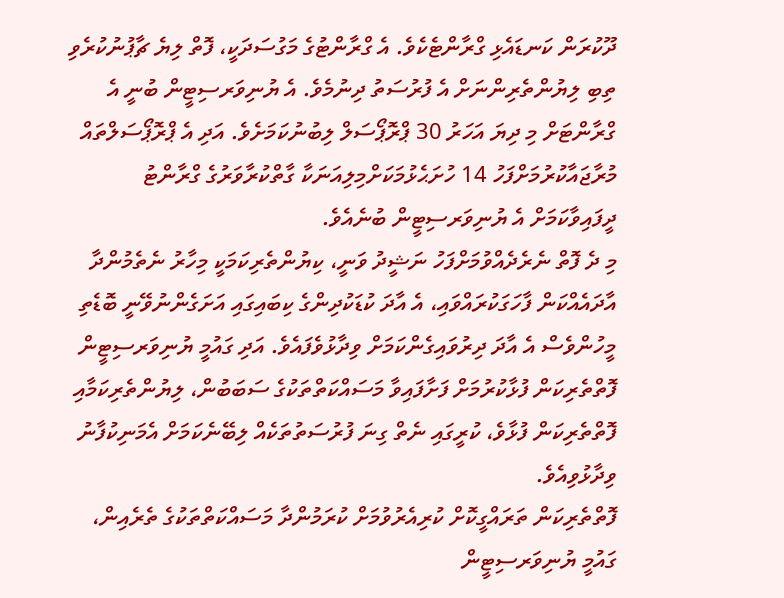ދޫކުރަން ކަނޑައެޅި ގްރާންޓެކެވެ. އެ ގްރާންޓުގެ މަގުސަދަކީ، ފޮތް ލިޔެ ޗާޕުނުކުރެވި ތިބި ލިޔުންތެރިންނަށް އެ ފުރުސަތު ދިނުމެވެ. އެ ޔުނިވަރސިޓީން ބުނީ އެ ގްރާންޓަށް މި ދިޔަ އަހަރު 30 ޕްރޮޕޯސަލް ލިބުނުކަމަށެވެ. އަދި އެ ޕްރޮޕޯސަލްތައް މުރާޖައާކުރުމަށްފަހު 14 ހުށަޙެޅުމަކަށްމިލިއަނަކާ ގާތްކުރާވަރުގެ ގްރާންޓު ދީފައިވާކަމަށް އެ ޔުނިވަރސިޓީން ބުނެއެވެ.
މި ދެ ފޮތް ނެރެދެއްވުމަށްފަހު ނަޝީދު ވަނީ، ކިޔުންތެރިކަމަކީ މިހާރު ނެތެމުންދާ އާދައެއްކަން ފާހަގަކުރައްވައި، އެ އާދަ ކުޑަކުދިންގެ ކިބައިގައި އަށަގެންނުވޭނީ ބޮޑެތި މީހުންވެސް އެ އާދަ ދިރުވައިގެންކަމަށް ވިދާޅުވެފައެވެ. އަދި ގައުމީ ޔުނިވަރސިޓީން ފޮތްތެރިކަން ފުޅާކުރުމަށް ފަށާފައިވާ މަސައްކަތްތަކުގެ ސަބަބުން، ލިޔުންތެރިކަމާއި ފޮތްތެރިކަން ފުޅާވެ، ކުރީގައި ނެތް ގިނަ ފުރުސަތުތަކެއް ލިބޭނެކަމަށް އެމަނިކުފާނު ވިދާޅުވިއެވެ.
ފޮތްތެރިކަން ތަރައްގީކޮށް ކުރިއެރުވުމަށް ކުރަމުންދާ މަސައްކަތްތަކުގެ ތެރެއިން، ގައުމީ ޔުނިވަރސިޓީން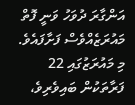އަންގާރަ ދުވަހު ވަނީ ފޮތް މައުރަޒެއްވެސް ފަށާފައެވެ. މި މައުރަޒުގައި 22 ފަރާތަކުން ބައިވެރިވެ،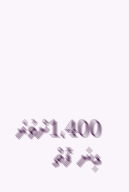1،400ށްވުރެ ގިނަ ފޮތް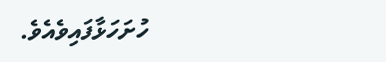ހުށަހަޅާފައިވެއެވެ.